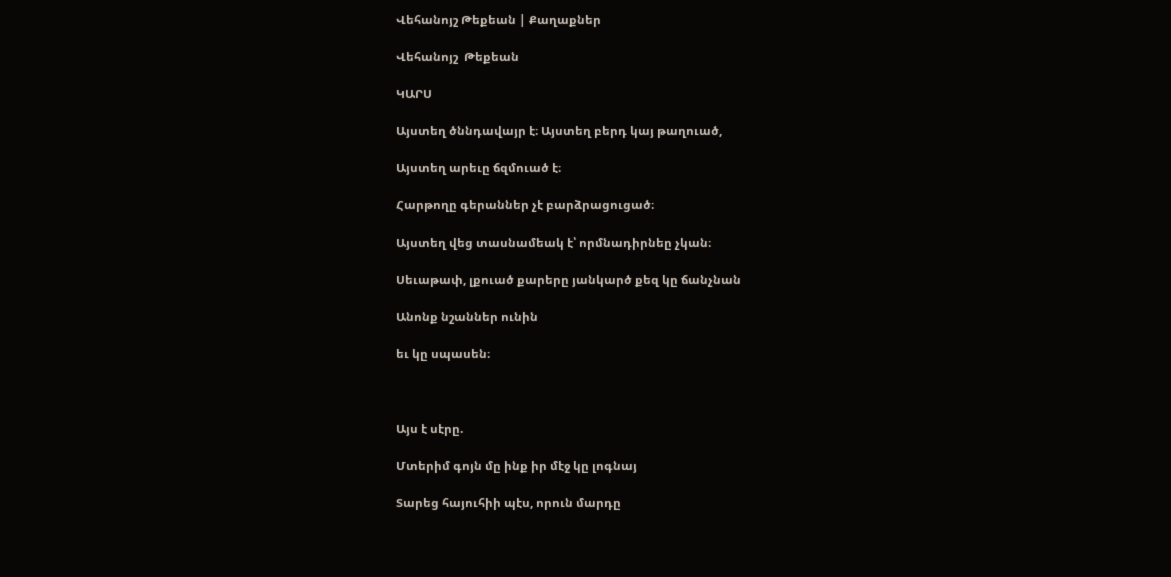Վեհանոյշ Թեքեան | Քաղաքներ

Վեհանոյշ  Թեքեան

ԿԱՐՍ

Այստեղ ծննդավայր է։ Այստեղ բերդ կայ թաղուած,

Այստեղ արեւը ճզմուած է։

Հարթողը գերաններ չէ բարձրացուցած։

Այստեղ վեց տասնամեակ է՝ որմնադիրնեը չկան։

Սեւաթափ, լքուած քարերը յանկարծ քեզ կը ճանչնան

Անոնք նշաններ ունին

եւ կը սպասեն։



Այս է սէրը.

Մտերիմ գոյն մը ինք իր մէջ կը լոգնայ

Տարեց հայուհիի պէս, որուն մարդը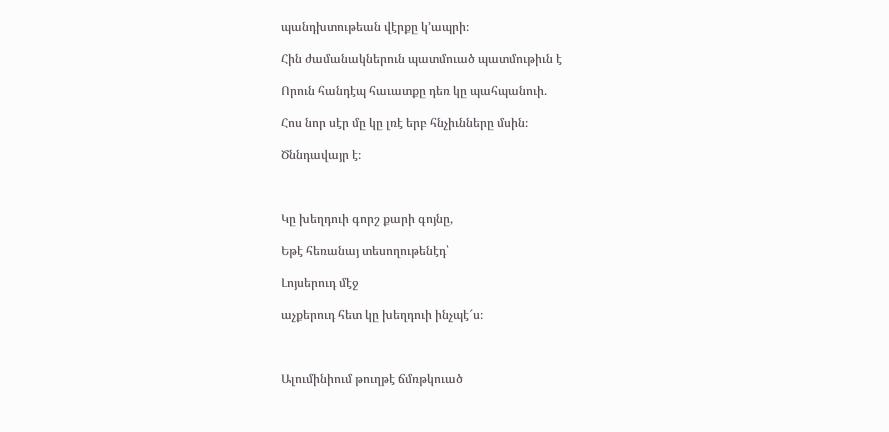պանդխտութեան վէրքը կ՚ապրի։

Հին ժամանակներուն պատմուած պատմութիւն է

Որուն հանդէպ հաւատքը դեռ կը պահպանուի.

Հոս նոր սէր մը կը լռէ երբ հնչիւնները մսին։

Ծննդավայր է։



Կը խեղդուի գորշ քարի գոյնը,

Եթէ հեռանայ տեսողութենէդ՝

Լոյսերուդ մէջ

աչքերուդ հետ կը խեղդուի ինչպէ՜ս։



Ալումինիում թուղթէ ճմռթկուած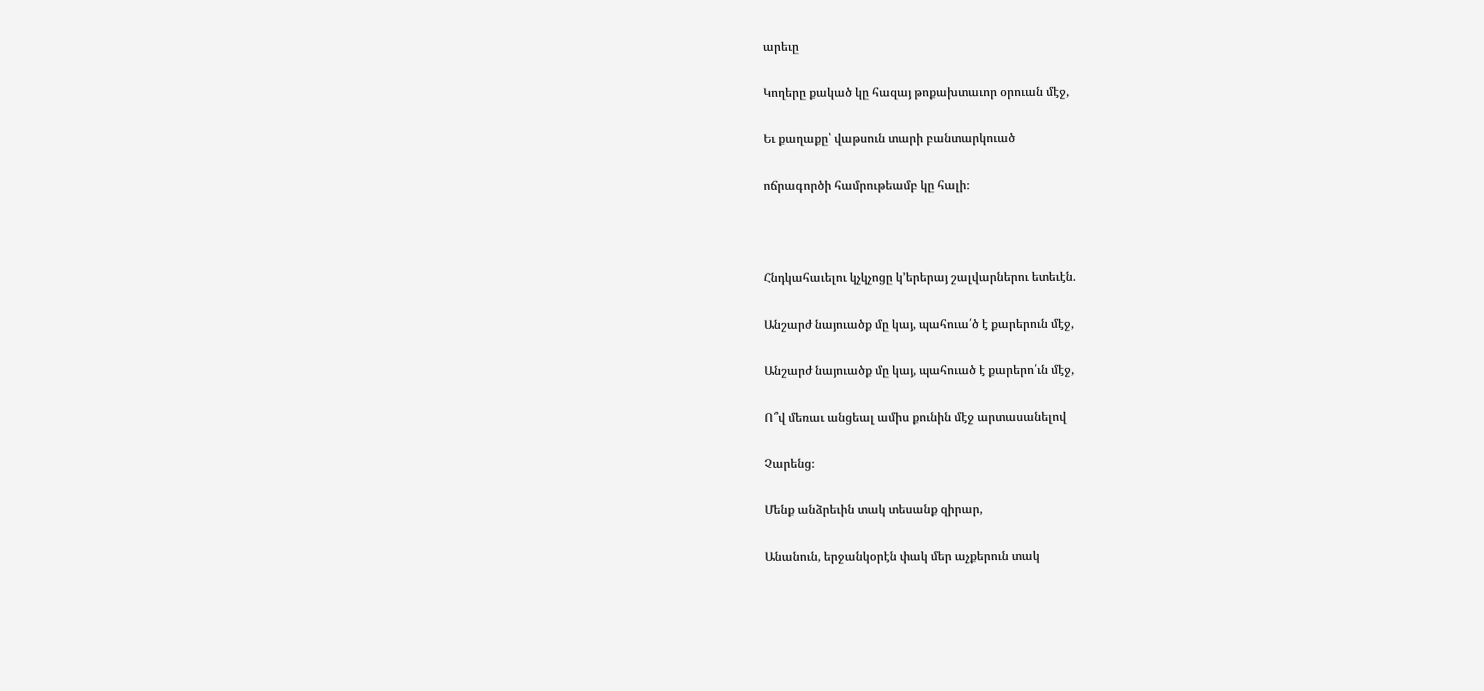արեւը

Կողերը քակած կը հազայ թոքախտաւոր օրուան մէջ,

Եւ քաղաքը՝ վաթսուն տարի բանտարկուած

ոճրագործի համրութեամբ կը հալի։



Հնդկահաւելու կչկչոցը կ՚երերայ շալվարներու ետեւէն.

Անշարժ նայուածք մը կայ, պահուա՛ծ է քարերուն մէջ,

Անշարժ նայուածք մը կայ, պահուած է քարերո՛ւն մէջ,

Ո՞վ մեռաւ անցեալ ամիս քունին մէջ արտասանելով

Չարենց։

Մենք անձրեւին տակ տեսանք զիրար,

Անանուն, երջանկօրէն փակ մեր աչքերուն տակ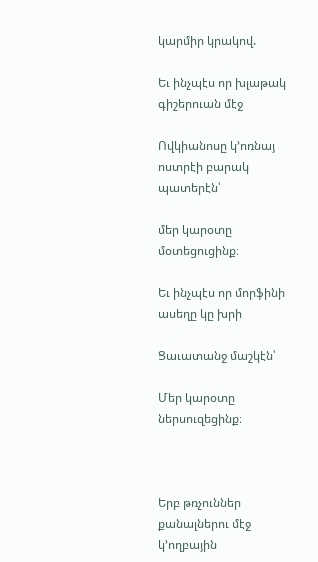կարմիր կրակով.

Եւ ինչպէս որ խլաթակ գիշերուան մէջ

Ովկիանոսը կ՚ոռնայ ոստրէի բարակ պատերէն՝

մեր կարօտը մօտեցուցինք։

Եւ ինչպէս որ մորֆինի ասեղը կը խրի

Ցաւատանջ մաշկէն՝

Մեր կարօտը ներսուզեցինք։



Երբ թռչուններ քանալներու մէջ կ՚ողբային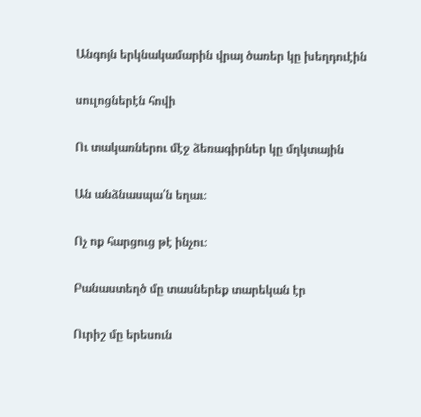Անգոյն երկնակամարին վրայ ծառեր կը խեղդուէին

սուլոցներէն հովի

Ու տակառներու մէջ ձեռագիրներ կը մղկտային

Ան անձնասպա՛ն եղաւ։

Ոչ ոք հարցուց թէ ինչու։

Բանաստեղծ մը տասներեք տարեկան էր

Ուրիշ մը երեսուն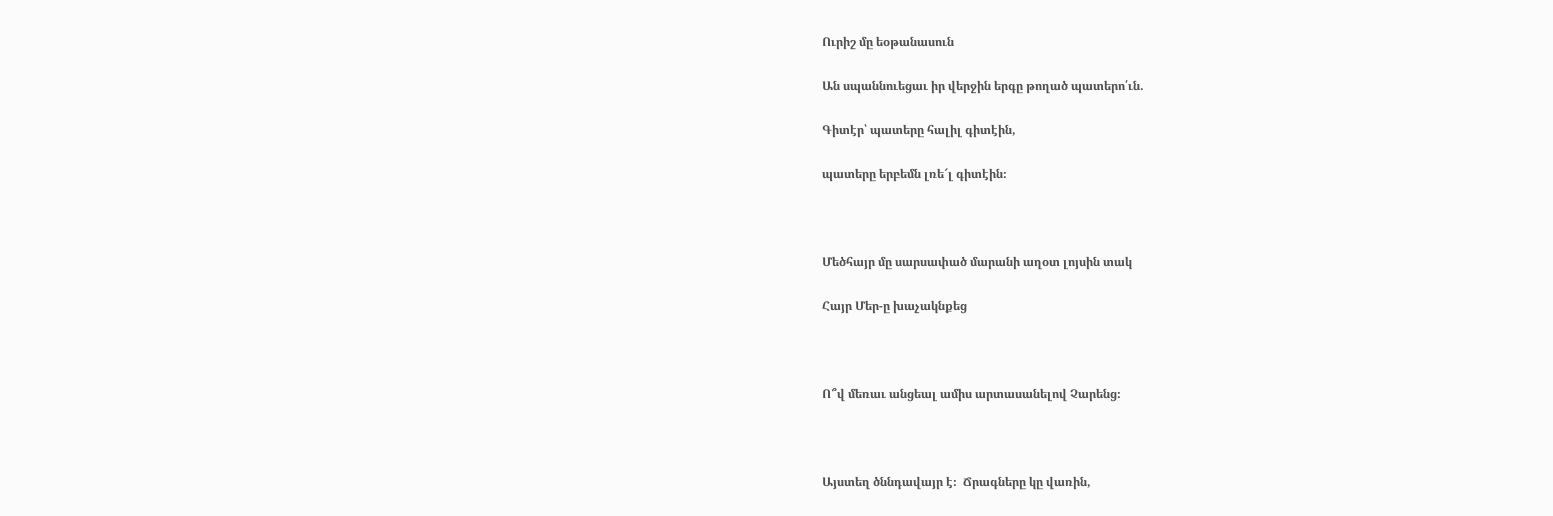Ուրիշ մը եօթանասուն

Ան սպաննուեցաւ իր վերջին երգը թողած պատերո՛ւն.

Գիտէր՝ պատերը հալիլ գիտէին,

պատերը երբեմն լռե՜լ գիտէին։



Մեծհայր մը սարսափած մարանի աղօտ լոյսին տակ

Հայր Մեր-ը խաչակնքեց



Ո՞վ մեռաւ անցեալ ամիս արտասանելով Չարենց։



Այստեղ ծննդավայր է։  Ճրագները կը վառին,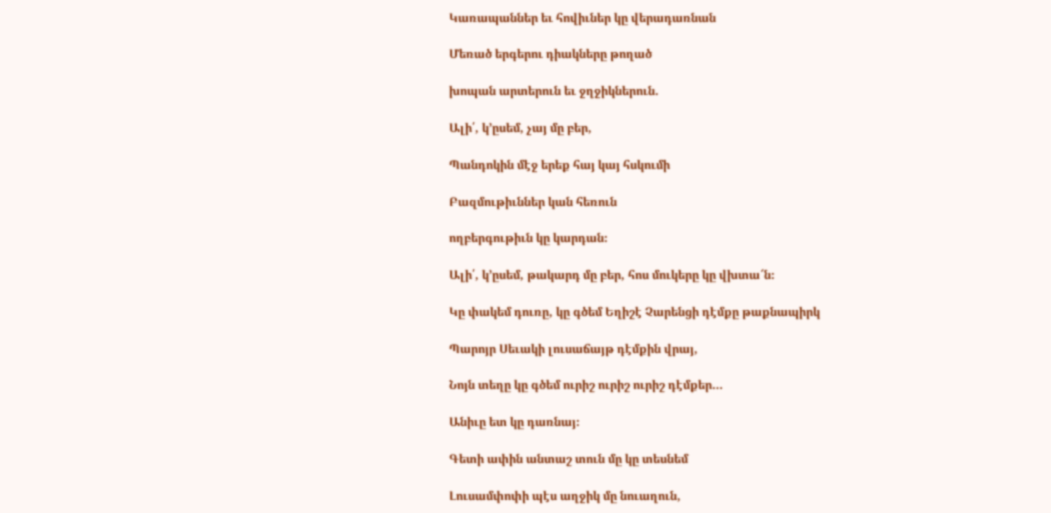Կառապաններ եւ հովիւներ կը վերադառնան

Մեռած երգերու դիակները թողած

խոպան արտերուն եւ ջղջիկներուն.

Ալի՛, կ՚ըսեմ, չայ մը բեր,

Պանդոկին մէջ երեք հայ կայ հսկումի

Բազմութիւններ կան հեռուն

ողբերգութիւն կը կարդան։

Ալի՛, կ՚ըսեմ, թակարդ մը բեր, հոս մուկերը կը վխտա՜ն։

Կը փակեմ դուռը, կը գծեմ Եղիշէ Չարենցի դէմքը թաքնապիրկ

Պարոյր Սեւակի լուսաճայթ դէմքին վրայ,

Նոյն տեղը կը գծեմ ուրիշ ուրիշ ուրիշ դէմքեր…

Անիւը ետ կը դառնայ։

Գետի ափին անտաշ տուն մը կը տեսնեմ

Լուսամփոփի պէս աղջիկ մը նուաղուն,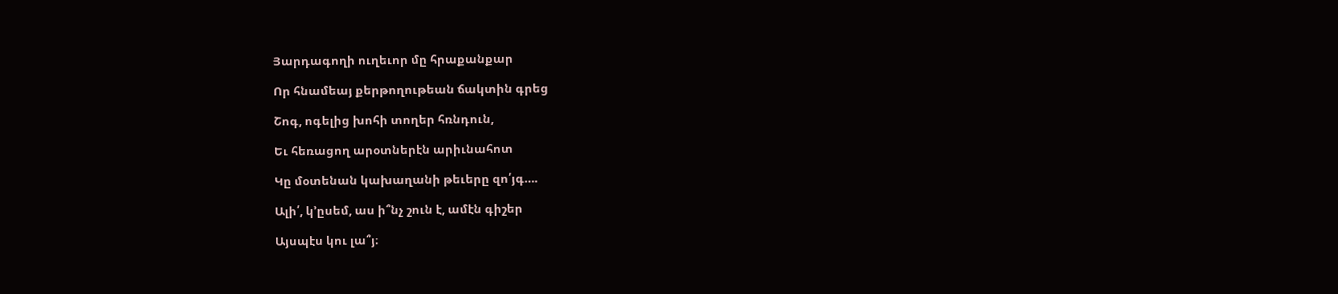Յարդագողի ուղեւոր մը հրաքանքար

Որ հնամեայ քերթողութեան ճակտին գրեց

Շոգ, ոգելից խոհի տողեր հռնդուն,

Եւ հեռացող արօտներէն արիւնահոտ

Կը մօտենան կախաղանի թեւերը զո՛յգ….

Ալի՛, կ՚ըսեմ, աս ի՞նչ շուն է, ամէն գիշեր

Այսպէս կու լա՞յ։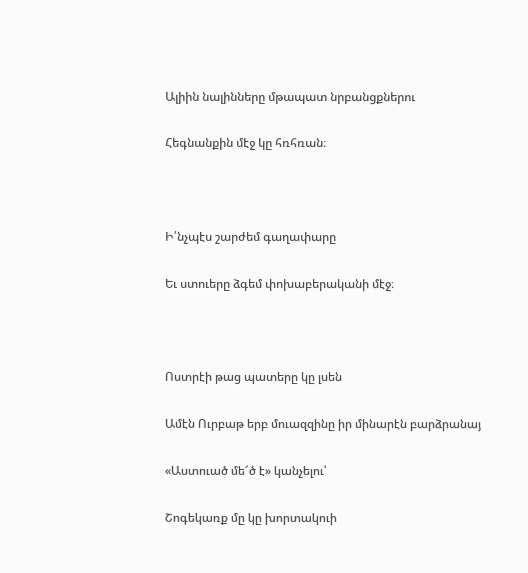Ալիին նալինները մթապատ նրբանցքներու

Հեգնանքին մէջ կը հռհռան։



Ի՛նչպէս շարժեմ գաղափարը

Եւ ստուերը ձգեմ փոխաբերականի մէջ։



Ոստրէի թաց պատերը կը լսեն

Ամէն Ուրբաթ երբ մուազզինը իր մինարէն բարձրանայ

«Աստուած մե՜ծ է» կանչելու՝

Շոգեկառք մը կը խորտակուի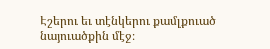Էշերու եւ տէնկերու քամլքուած նայուածքին մէջ։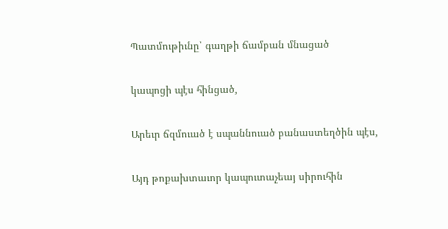Պատմութիւնը՝ գաղթի ճամբան մնացած

կապոցի պէս հինցած,

Արեւր ճզմուած է սպաննուած բանաստեղծին պէս,

Այդ թոքախտաւոր կապուտաչեայ սիրուհին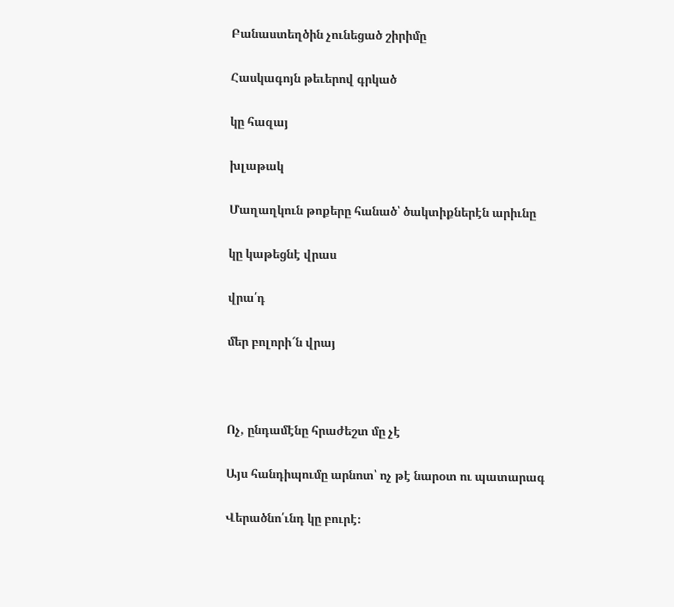Բանաստեղծին չունեցած շիրիմը

Հասկագոյն թեւերով գրկած

կը հազայ

խլաթակ

Մաղաղկուն թոքերը հանած՝ ծակտիքներէն արիւնը

կը կաթեցնէ վրաս

վրա՛դ

մեր բոլորի՜ն վրայ



Ոչ, ընդամէնը հրաժեշտ մը չէ

Այս հանդիպումը արնոտ՝ ոչ թէ նարօտ ու պատարագ

Վերածնո՛ւնդ կը բուրէ։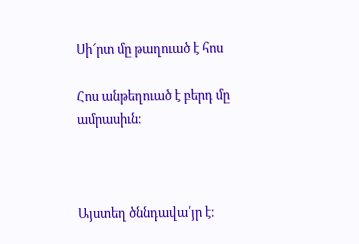Սի՜րտ մը թաղուած է հոս

Հոս անթեղուած է բերդ մը ամրասիւն։



Այստեղ ծննդավա՛յր է։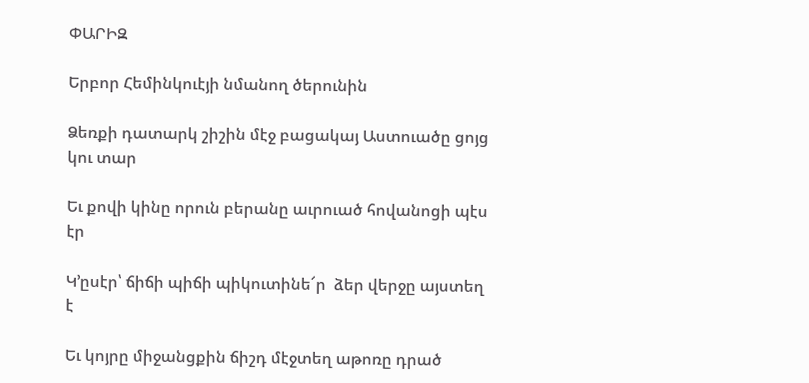ՓԱՐԻԶ

Երբոր Հեմինկուէյի նմանող ծերունին

Ձեռքի դատարկ շիշին մէջ բացակայ Աստուածը ցոյց կու տար

Եւ քովի կինը որուն բերանը աւրուած հովանոցի պէս էր

Կ՚ըսէր՝ ճիճի պիճի պիկուտինե՜ր  ձեր վերջը այստեղ է

Եւ կոյրը միջանցքին ճիշդ մէջտեղ աթոռը դրած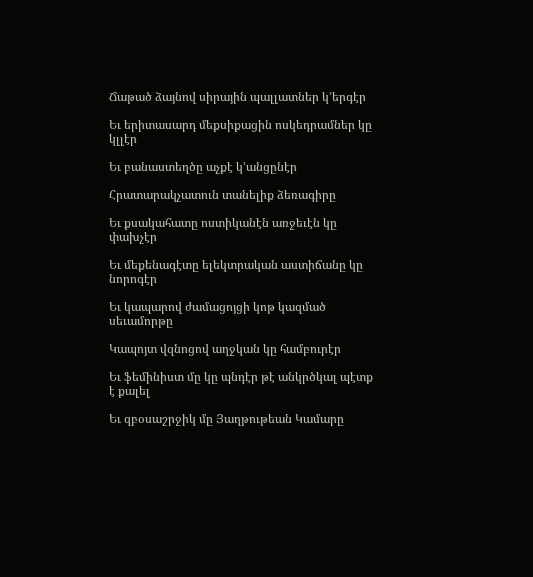Ճաթած ձայնով սիրային պալլատներ կ՚երգէր

Եւ երիտասարդ մեքսիքացին ոսկեդրամներ կը կլլէր

Եւ բանաստեղծը աչքէ կ՚անցընէր

Հրատարակչատուն տանելիք ձեռագիրը

Եւ քսակահատը ոստիկանէն առջեւէն կը փախչէր

Եւ մեքենագէտը ելեկտրական աստիճանը կը նորոգէր

Եւ կապարով ժամացոյցի կոթ կազմած սեւամորթը

Կապոյտ վզնոցով աղջկան կը համբուրէր

Եւ ֆեմինիստ մը կը պնդէր թէ անկրծկալ պէտք է քալել

Եւ զբօսաշրջիկ մը Յաղթութեան Կամարը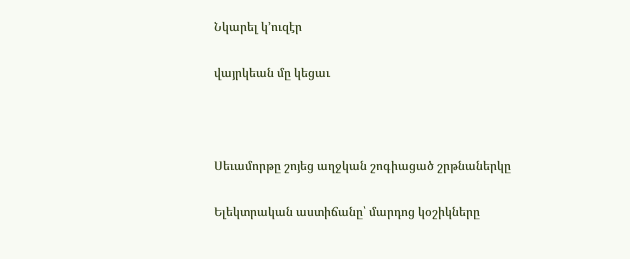Նկարել կ՚ուզէր

վայրկեան մը կեցաւ



Սեւամորթը շոյեց աղջկան շոգիացած շրթնաներկը

Ելեկտրական աստիճանը՝ մարդոց կօշիկները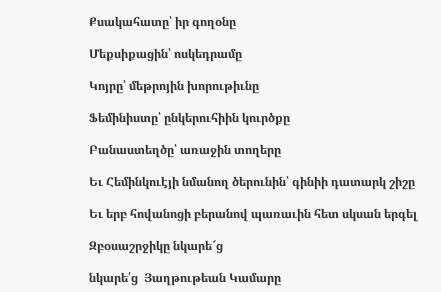Քսակահատը՝ իր գողօնը

Մեքսիքացին՝ ոսկեդրամը

Կոյրը՝ մեթրոյին խորութիւնը

Ֆեմինիստը՝ ընկերուհիին կուրծքը

Բանաստեղծը՝ առաջին տողերը

Եւ Հեմինկուէյի նմանող ծերունին՝ գինիի դատարկ շիշը

Եւ երբ հովանոցի բերանով պառաւին հետ սկսան երգել

Զբօսաշրջիկը նկարե՜ց

նկարե՛ց  Յաղթութեան Կամարը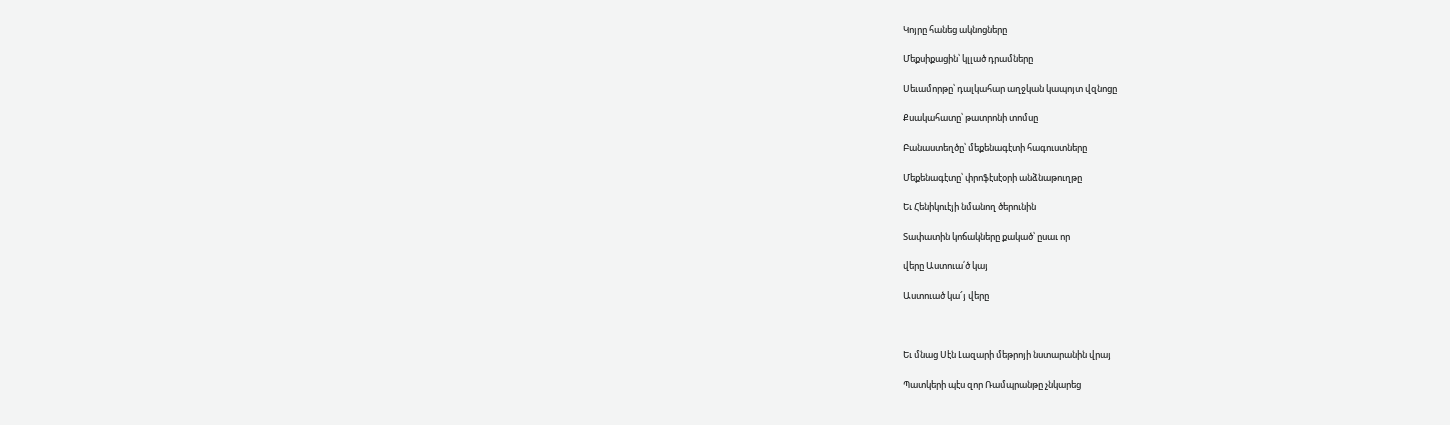Կոյրը հանեց ակնոցները

Մեքսիքացին՝ կլլած դրամները

Սեւամորթը՝ դալկահար աղջկան կապոյտ վզնոցը

Քսակահատը՝ թատրոնի տոմսը

Բանաստեղծը՝ մեքենագէտի հագուստները

Մեքենագէտը՝ փրոֆէսէօրի անձնաթուղթը

Եւ Հենիկուէյի նմանող ծերունին

Տափատին կոճակները քակած՝ ըսաւ որ

վերը Աստուա՛ծ կայ

Աստուած կա՜յ վերը



Եւ մնաց Սէն Լազարի մեթրոյի նստարանին վրայ

Պատկերի պէս զոր Ռամպրանթը չնկարեց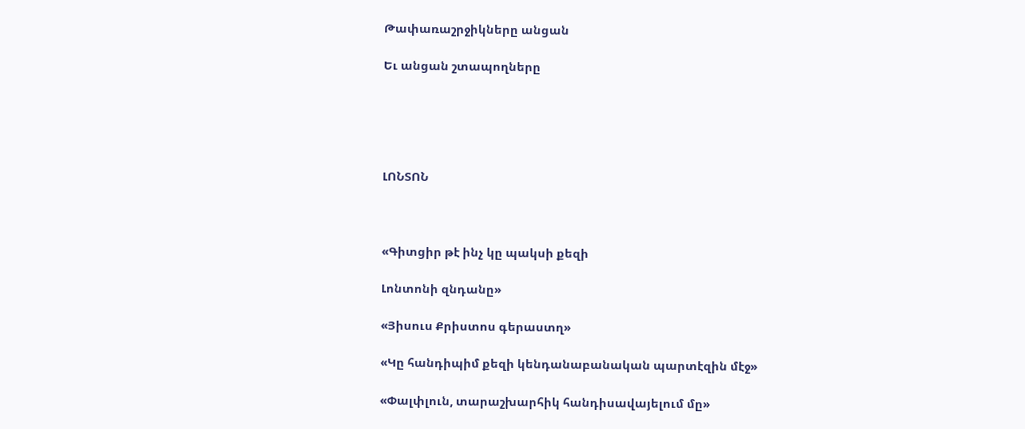Թափառաշրջիկները անցան

Եւ անցան շտապողները





ԼՈՆՏՈՆ



«Գիտցիր թէ ինչ կը պակսի քեզի

Լոնտոնի զնդանը»

«Յիսուս Քրիստոս գերաստղ»

«Կը հանդիպիմ քեզի կենդանաբանական պարտէզին մէջ»

«Փալփլուն, տարաշխարհիկ հանդիսավայելում մը»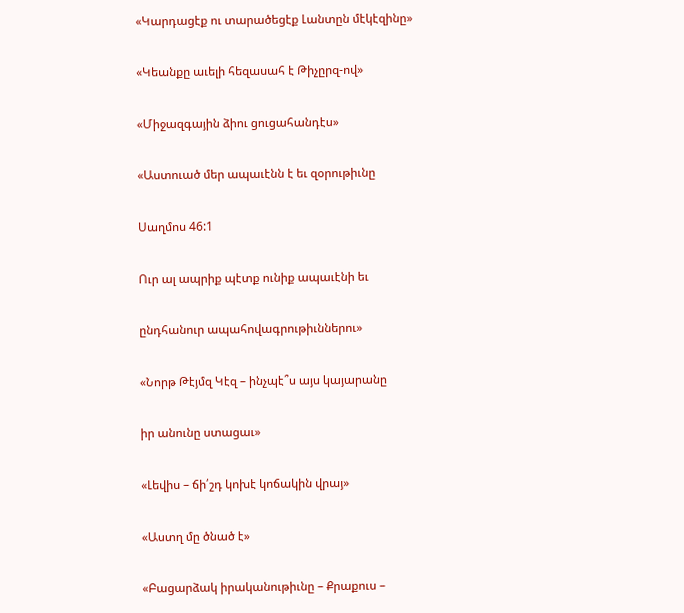«Կարդացէք ու տարածեցէք Լանտըն մէկէզինը»

«Կեանքը աւելի հեզասահ է Թիչըրզ-ով»

«Միջազգային ձիու ցուցահանդէս»

«Աստուած մեր ապաւէնն է եւ զօրութիւնը

Սաղմոս 46:1

Ուր ալ ապրիք պէտք ունիք ապաւէնի եւ

ընդհանուր ապահովագրութիւններու»

«Նորթ Թէյմզ Կէզ – ինչպէ՞ս այս կայարանը

իր անունը ստացաւ»

«Լեվիս – ճի՛շդ կոխէ կոճակին վրայ»

«Աստղ մը ծնած է»

«Բացարձակ իրականութիւնը – Քրաքուս –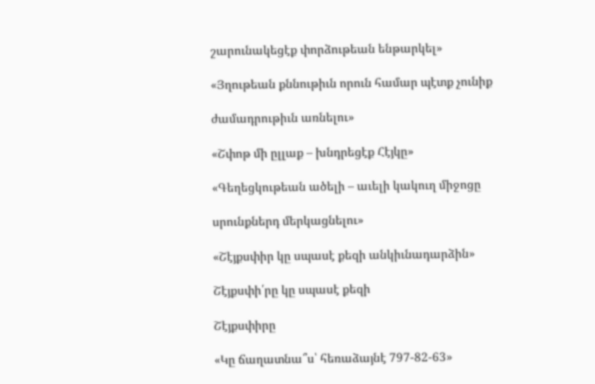շարունակեցէք փորձութեան ենթարկել»

«Յղութեան քննութիւն որուն համար պէտք չունիք

ժամադրութիւն առնելու»

«Շփոթ մի ըլլաք – խնդրեցէք Հէյկը»

«Գեղեցկութեան ածելի – աւելի կակուղ միջոցը

սրունքներդ մերկացնելու»

«Շէյքսփիր կը սպասէ քեզի անկիւնադարձին»

Շէյքսփի՛րը կը սպասէ քեզի

Շէյքսփիրը

«Կը ճաղատնա՞ս՝ հեռաձայնէ 797-82-63»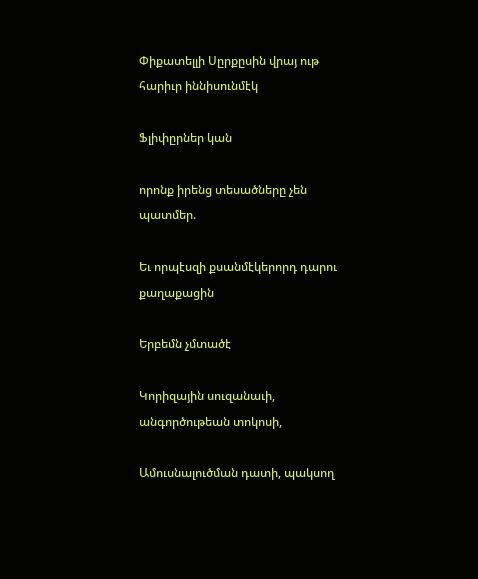Փիքատելլի Սըրքըսին վրայ ութ հարիւր իննիսունմէկ

Ֆլիփըրներ կան

որոնք իրենց տեսածները չեն պատմեր.

Եւ որպէսզի քսանմէկերորդ դարու քաղաքացին

Երբեմն չմտածէ

Կորիզային սուզանաւի, անգործութեան տոկոսի,

Ամուսնալուծման դատի, պակսող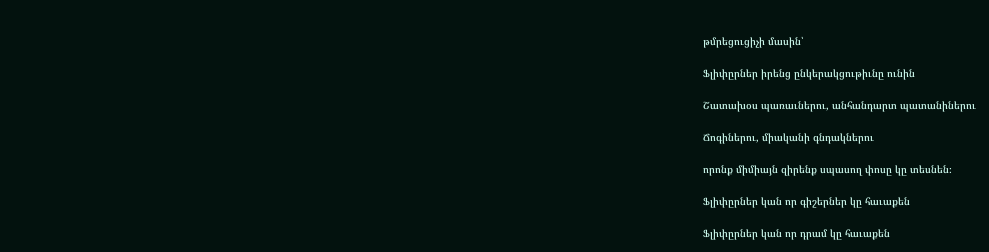թմրեցուցիչի մասին՝

Ֆլիփըրներ իրենց ընկերակցութիւնը ունին

Շատախօս պառաւներու, անհանդարտ պատանիներու

Ճոգիներու, միականի գնդակներու

որոնք միմիայն զիրենք սպասող փոսը կը տեսնեն։

Ֆլիփըրներ կան որ գիշերներ կը հաւաքեն

Ֆլիփըրներ կան որ դրամ կը հաւաքեն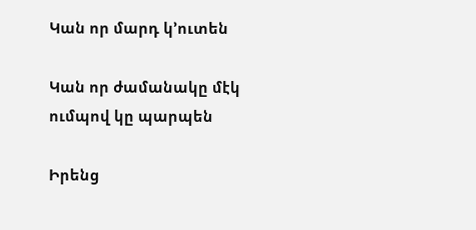Կան որ մարդ կ՚ուտեն

Կան որ ժամանակը մէկ ումպով կը պարպեն

Իրենց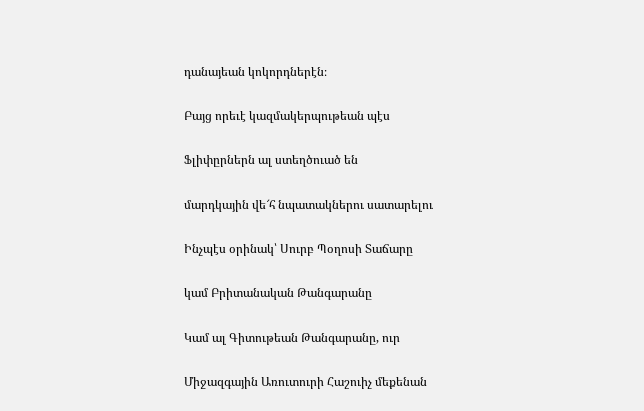դանայեան կոկորդներէն։

Բայց որեւէ կազմակերպութեան պէս

Ֆլիփըրներն ալ ստեղծուած են

մարդկային վե՜հ նպատակներու սատարելու

Ինչպէս օրինակ՝ Սուրբ Պօղոսի Տաճարը

կամ Բրիտանական Թանգարանը

Կամ ալ Գիտութեան Թանգարանը, ուր

Միջազգային Առուտուրի Հաշուիչ մեքենան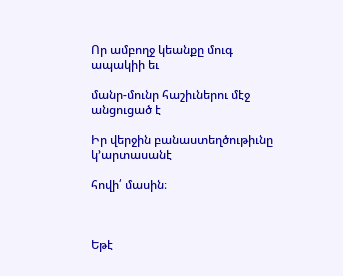Որ ամբողջ կեանքը մուգ ապակիի եւ

մանր-մունր հաշիւներու մէջ անցուցած է

Իր վերջին բանաստեղծութիւնը կ՚արտասանէ

հովի՛ մասին։



Եթէ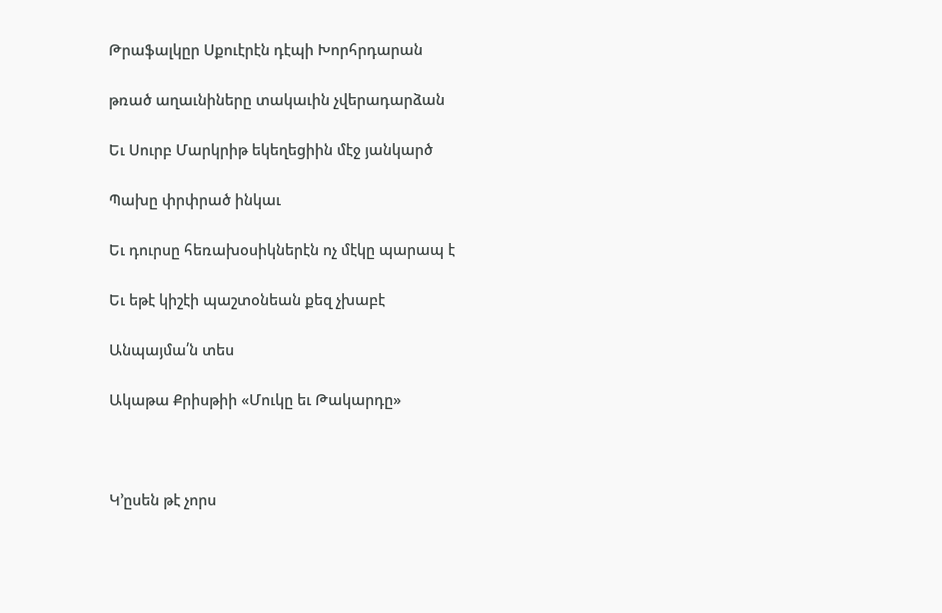Թրաֆալկըր Սքուէրէն դէպի Խորհրդարան

թռած աղաւնիները տակաւին չվերադարձան

Եւ Սուրբ Մարկրիթ եկեղեցիին մէջ յանկարծ

Պախը փրփրած ինկաւ

Եւ դուրսը հեռախօսիկներէն ոչ մէկը պարապ է

Եւ եթէ կիշէի պաշտօնեան քեզ չխաբէ

Անպայմա՛ն տես

Ակաթա Քրիսթիի «Մուկը եւ Թակարդը»



Կ՚ըսեն թէ չորս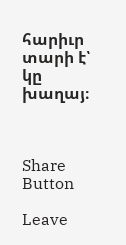հարիւր տարի է՝ կը խաղայ։



Share Button

Leave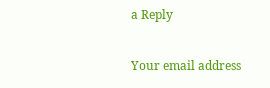a Reply

Your email address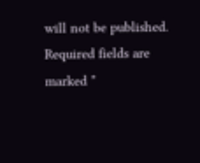will not be published. Required fields are marked *